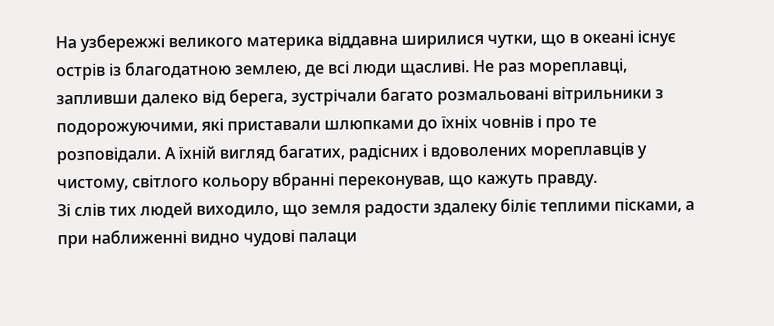На узбережжі великого материка віддавна ширилися чутки, що в океані існує острів із благодатною землею, де всі люди щасливі. Не раз мореплавці, запливши далеко від берега, зустрічали багато розмальовані вітрильники з подорожуючими, які приставали шлюпками до їхніх човнів і про те розповідали. А їхній вигляд багатих, радісних і вдоволених мореплавців у чистому, світлого кольору вбранні переконував, що кажуть правду.
Зі слів тих людей виходило, що земля радости здалеку біліє теплими пісками, а при наближенні видно чудові палаци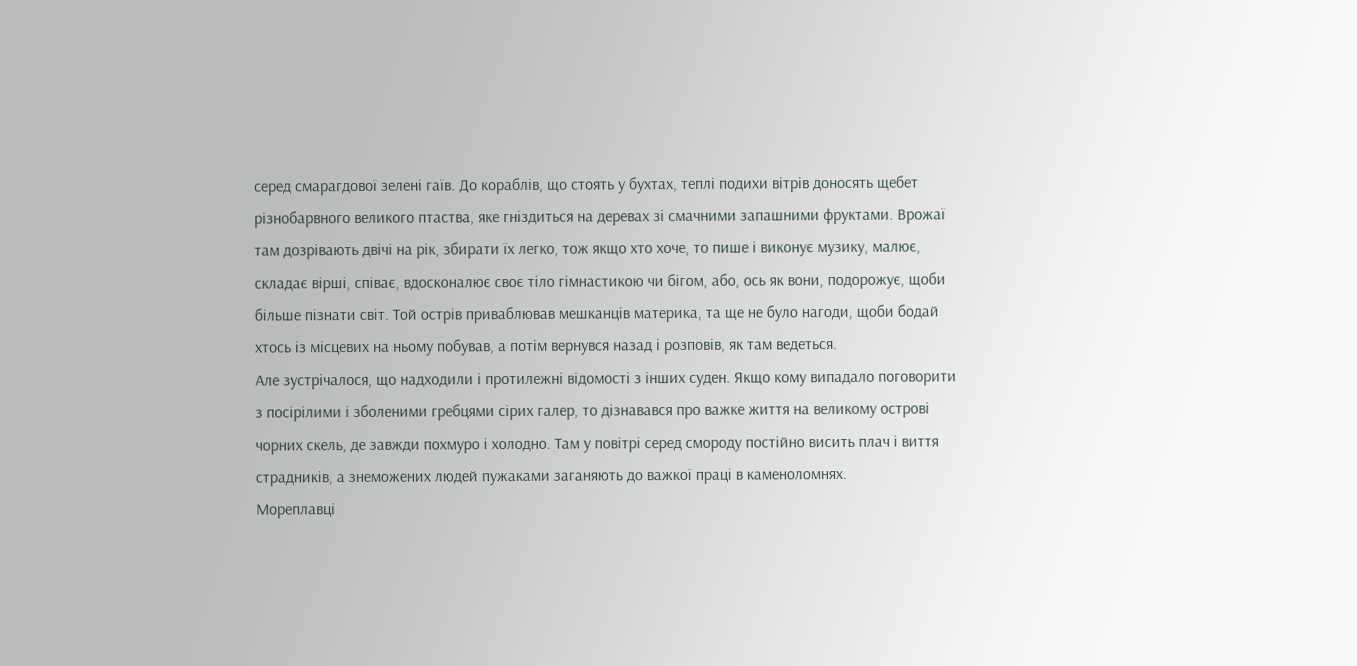серед смарагдової зелені гаїв. До кораблів, що стоять у бухтах, теплі подихи вітрів доносять щебет різнобарвного великого птаства, яке гніздиться на деревах зі смачними запашними фруктами. Врожаї там дозрівають двічі на рік, збирати їх легко, тож якщо хто хоче, то пише і виконує музику, малює, складає вірші, співає, вдосконалює своє тіло гімнастикою чи бігом, або, ось як вони, подорожує, щоби більше пізнати світ. Той острів приваблював мешканців материка, та ще не було нагоди, щоби бодай хтось із місцевих на ньому побував, а потім вернувся назад і розповів, як там ведеться.
Але зустрічалося, що надходили і протилежні відомості з інших суден. Якщо кому випадало поговорити з посірілими і зболеними гребцями сірих галер, то дізнавався про важке життя на великому острові чорних скель, де завжди похмуро і холодно. Там у повітрі серед смороду постійно висить плач і виття страдників, а знеможених людей пужаками заганяють до важкої праці в каменоломнях.
Мореплавці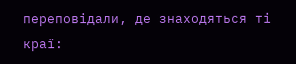переповідали, де знаходяться ті краї: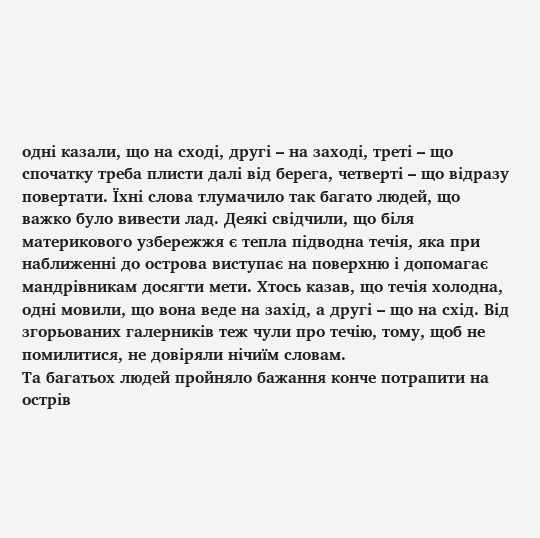одні казали, що на сході, другі – на заході, треті – що спочатку треба плисти далі від берега, четверті – що відразу повертати. Їхні слова тлумачило так багато людей, що важко було вивести лад. Деякі свідчили, що біля материкового узбережжя є тепла підводна течія, яка при наближенні до острова виступає на поверхню і допомагає мандрівникам досягти мети. Хтось казав, що течія холодна, одні мовили, що вона веде на захід, а другі – що на схід. Від згорьованих галерників теж чули про течію, тому, щоб не помилитися, не довіряли нічиїм словам.
Та багатьох людей пройняло бажання конче потрапити на острів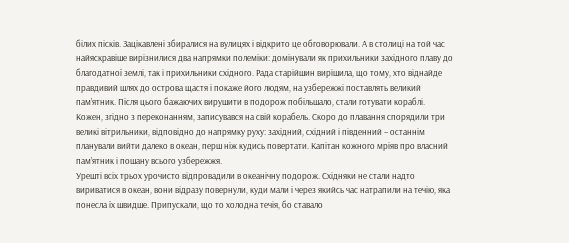білих пісків. Зацікавлені збиралися на вулицях і відкрито це обговорювали. А в столиці на той час найяскравіше вирізнилися два напрямки полеміки: домінували як прихильники західного плаву до благодатної землі, так і прихильники східного. Рада старійшин вирішила, що тому, хто віднайде правдивий шлях до острова щастя і покаже його людям, на узбережжі поставлять великий пам’ятник. Після цього бажаючих вирушити в подорож побільшало, стали готувати кораблі.
Кожен, згідно з переконанням, записувався на свій корабель. Скоро до плавання спорядили три великі вітрильники, відповідно до напрямку руху: західний, східний і південний – останнім планували вийти далеко в океан, перш ніж кудись повертати. Капітан кожного мріяв про власний пам’ятник і пошану всього узбережжя.
Урешті всіх трьох урочисто відпровадили в океанічну подорож. Східняки не стали надто вириватися в океан, вони відразу повернули, куди мали і через якийсь час натрапили на течію, яка понесла їх швидше. Припускали, що то холодна течія, бо ставало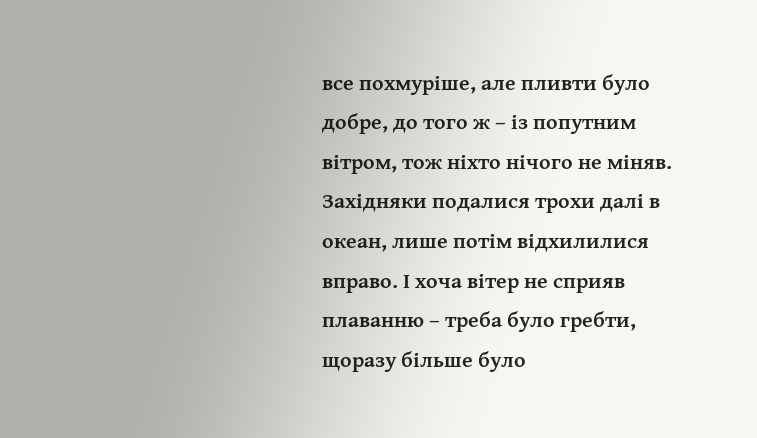все похмуріше, але пливти було добре, до того ж – із попутним вітром, тож ніхто нічого не міняв.
Західняки подалися трохи далі в океан, лише потім відхилилися вправо. І хоча вітер не сприяв плаванню – треба було гребти, щоразу більше було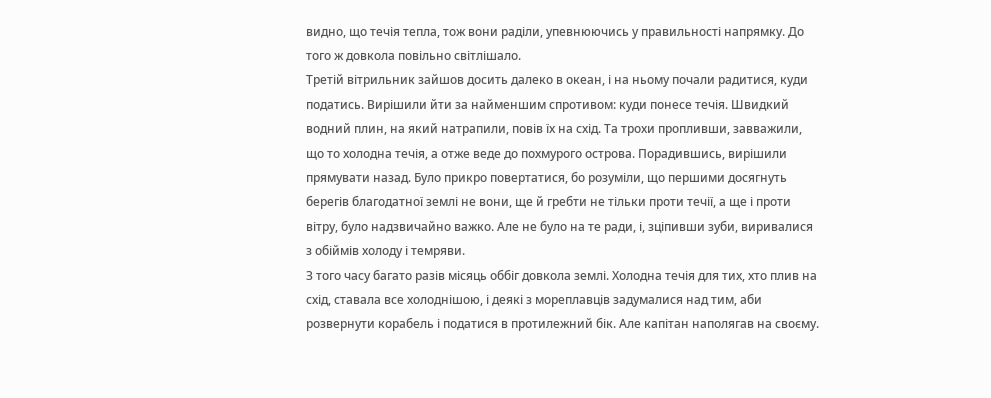видно, що течія тепла, тож вони раділи, упевнюючись у правильності напрямку. До того ж довкола повільно світлішало.
Третій вітрильник зайшов досить далеко в океан, і на ньому почали радитися, куди податись. Вирішили йти за найменшим спротивом: куди понесе течія. Швидкий водний плин, на який натрапили, повів їх на схід. Та трохи пропливши, завважили, що то холодна течія, а отже веде до похмурого острова. Порадившись, вирішили прямувати назад. Було прикро повертатися, бо розуміли, що першими досягнуть берегів благодатної землі не вони, ще й гребти не тільки проти течії, а ще і проти вітру, було надзвичайно важко. Але не було на те ради, і, зціпивши зуби, виривалися з обіймів холоду і темряви.
З того часу багато разів місяць оббіг довкола землі. Холодна течія для тих, хто плив на схід, ставала все холоднішою, і деякі з мореплавців задумалися над тим, аби розвернути корабель і податися в протилежний бік. Але капітан наполягав на своєму.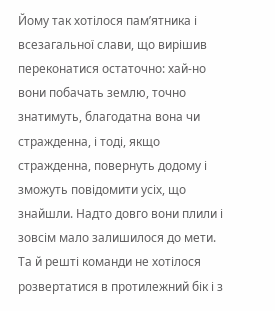Йому так хотілося пам’ятника і всезагальної слави, що вирішив переконатися остаточно: хай-но вони побачать землю, точно знатимуть, благодатна вона чи стражденна, і тоді, якщо стражденна, повернуть додому і зможуть повідомити усіх, що знайшли. Надто довго вони плили і зовсім мало залишилося до мети. Та й решті команди не хотілося розвертатися в протилежний бік і з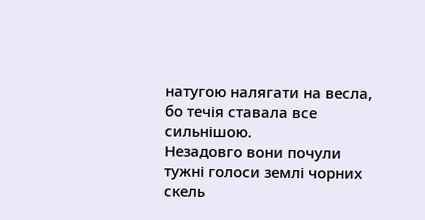натугою налягати на весла, бо течія ставала все сильнішою.
Незадовго вони почули тужні голоси землі чорних скель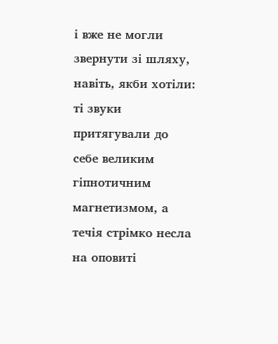і вже не могли звернути зі шляху, навіть, якби хотіли: ті звуки притягували до себе великим гіпнотичним магнетизмом, а течія стрімко несла на оповиті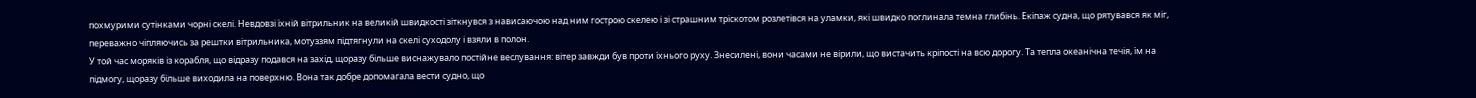похмурими сутінками чорні скелі. Невдовзі їхній вітрильник на великій швидкості зіткнувся з нависаючою над ним гострою скелею і зі страшним тріскотом розлетівся на уламки, які швидко поглинала темна глибінь. Екіпаж судна, що рятувався як міг, переважно чіпляючись за рештки вітрильника, мотуззям підтягнули на скелі суходолу і взяли в полон.
У той час моряків із корабля, що відразу подався на захід, щоразу більше виснажувало постійне веслування: вітер завжди був проти їхнього руху. Знесилені, вони часами не вірили, що вистачить кріпості на всю дорогу. Та тепла океанічна течія, їм на підмогу, щоразу більше виходила на поверхню. Вона так добре допомагала вести судно, що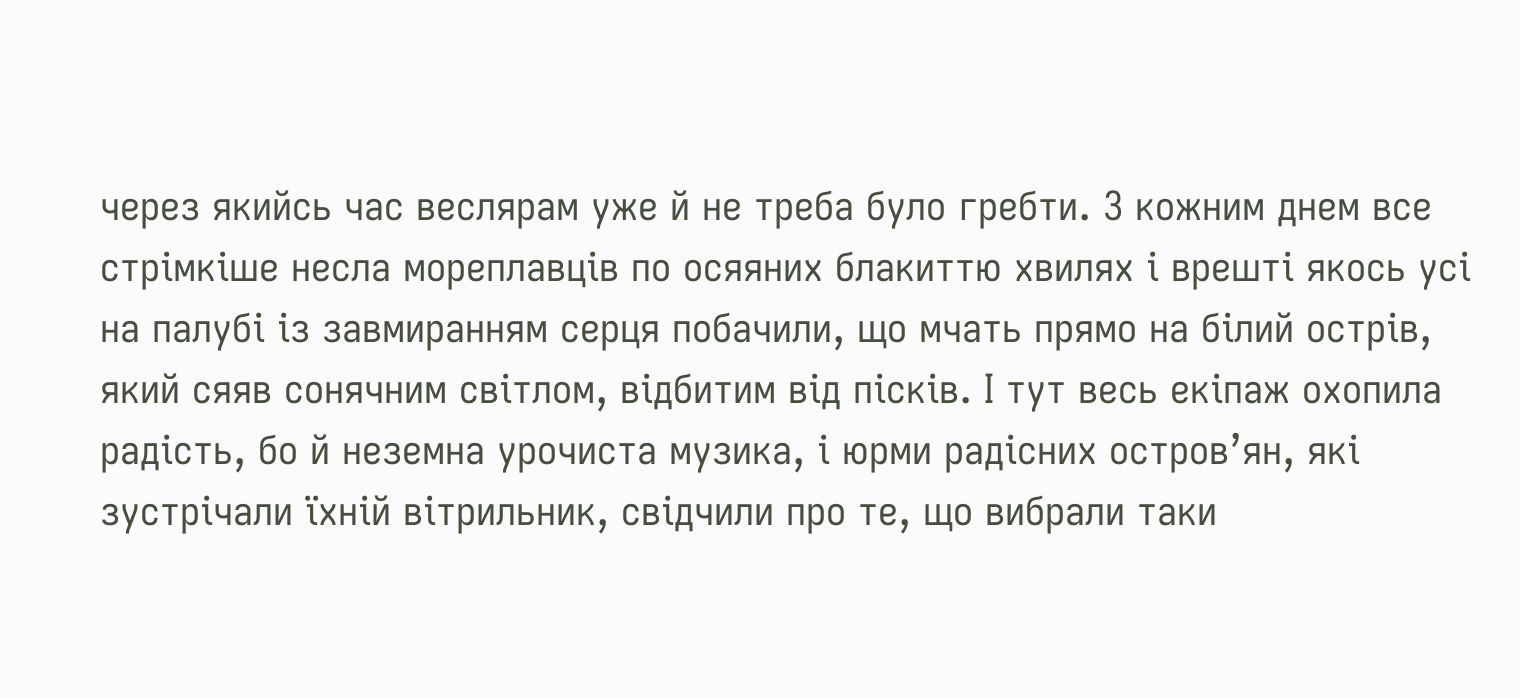через якийсь час веслярам уже й не треба було гребти. З кожним днем все стрімкіше несла мореплавців по осяяних блакиттю хвилях і врешті якось усі на палубі із завмиранням серця побачили, що мчать прямо на білий острів, який сяяв сонячним світлом, відбитим від пісків. І тут весь екіпаж охопила радість, бо й неземна урочиста музика, і юрми радісних остров’ян, які зустрічали їхній вітрильник, свідчили про те, що вибрали таки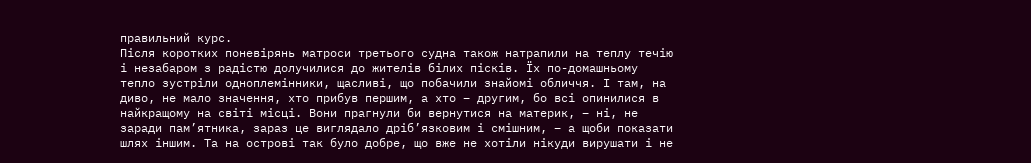правильний курс.
Після коротких поневірянь матроси третього судна також натрапили на теплу течію і незабаром з радістю долучилися до жителів білих пісків. Їх по-домашньому тепло зустріли одноплемінники, щасливі, що побачили знайомі обличчя. І там, на диво, не мало значення, хто прибув першим, а хто – другим, бо всі опинилися в найкращому на світі місці. Вони прагнули би вернутися на материк, – ні, не заради пам’ятника, зараз це виглядало дріб’язковим і смішним, – а щоби показати шлях іншим. Та на острові так було добре, що вже не хотіли нікуди вирушати і не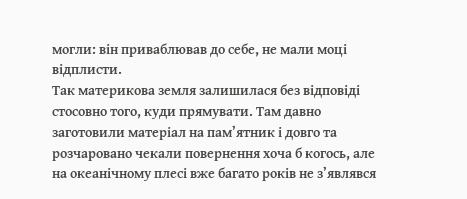могли: він приваблював до себе, не мали моці відплисти.
Так материкова земля залишилася без відповіді стосовно того, куди прямувати. Там давно заготовили матеріал на пам’ятник і довго та розчаровано чекали повернення хоча б когось, але на океанічному плесі вже багато років не з’являвся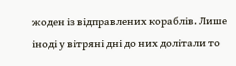жоден із відправлених кораблів. Лише іноді у вітряні дні до них долітали то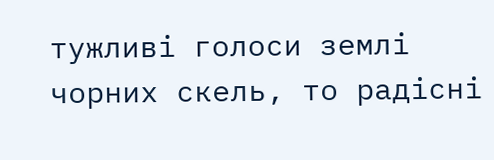тужливі голоси землі чорних скель, то радісні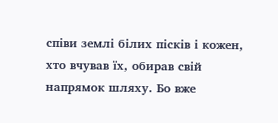співи землі білих пісків і кожен, хто вчував їх, обирав свій напрямок шляху. Бо вже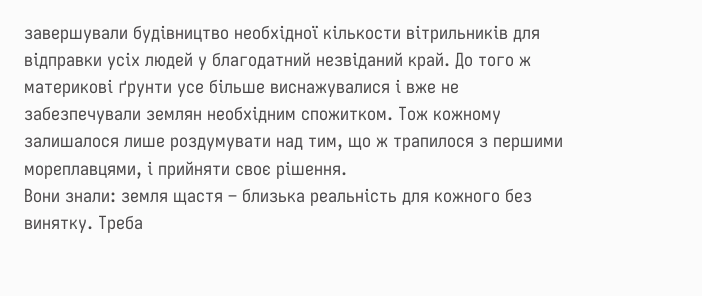завершували будівництво необхідної кількости вітрильників для відправки усіх людей у благодатний незвіданий край. До того ж материкові ґрунти усе більше виснажувалися і вже не забезпечували землян необхідним спожитком. Тож кожному залишалося лише роздумувати над тим, що ж трапилося з першими мореплавцями, і прийняти своє рішення.
Вони знали: земля щастя – близька реальність для кожного без винятку. Треба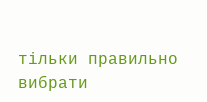тільки правильно вибрати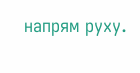напрям руху.